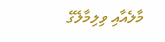މާލެއާއި ވިލިމާލޭގެ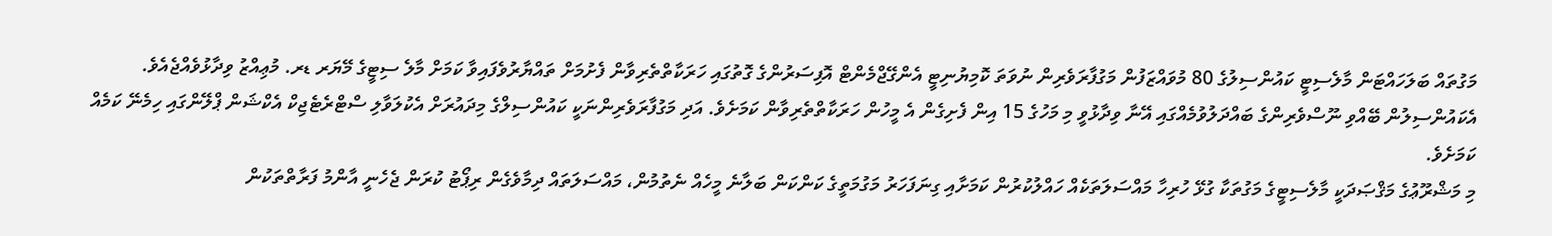މަގުތައް ބަލަހައްޓަން މާލެސިޓީ ކައުންސިލުގެ 80 މުވައްޒަފުން މަގުފާރަވެރިން ނުވަތަ ކޮމިޔުނިޓީ އެންގޭޖްމެންޓް އޮފިސަރުންގެ ގޮތުގައި ހަރަކާތްތެރިވާން ފެށުމަށް ތައްޔާރުވެފައިވާ ކަމަށް މާލެ ސިޓީގެ މޭޔަރ ޑރ. މުޢިއްޒު ވިދާޅުވެއްޖެއެވެ.
އެކައުންސިލުން ބޭއްވި ނޫސްވެރިންގެ ބައްދަލުވުމެއްގައި އޭނާ ވިދާޅުވީ މި މަހުގެ 15 އިން ފެށިގެން އެ މީހުން ހަރަކާތްތެރިވާން ކަމަށެވެ. އަދި މަގުފާރަވެރިންނަކީ ކައުންސިލްގެ މިދައުރަށް އެކުލަވާލި ސްޓްރެޓެޖިކް އެކްޝަން ޕްލޭންގައި ހިމެނޭ ކަމެއް ކަމަށެވެ.
މި މަޝްރޫޢުގެ މަޤްޞަދަކީ މާލެސިޓީގެ މަގުތަކާ ގުޅޭ ހުރިހާ މައްސަލަތަކެއް ހައްލުކުރުން ކަމަށާއި ގިނަފަހަރު މަގުމަތީގެ ކަންކަން ބަލާނެ މީހެއް ނެތުމުން، މައްސަލަތައް ދިމާވެގެން ރިޕޯޓު ކުރަން ޖެހެނީ އާންމު ފަރާތްތަކުން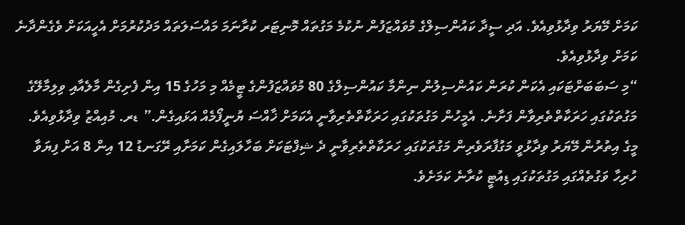ކަމަށް މޭޔަރު ވިދާޅުވިއެވެ. އަދި ސީދާ ކައުންސިލްގެ މުވައްޒަފުން ނުކުމެ މަގުތައް މޮނިޓަރ ކުރާނަމަ މައްސަލަތައް މަދުކުރުމަށް އެހީއަކަށް ވެގެންދާނެ ކަމަށް ވިދާޅުވިއެވެ.
“މި ސަބަބަށްޓަކައި އެކަން ކުރަން ކައުންސިލުން ނިންމާ ކައުންސިލްގެ 80 މުވައްޒަފުންގެ ޓީމެއް މި މަހުގެ 15 އިން ފެށިގެން މާލެއާއި ވިލިމާލޭގެ މަގުތަކުގައި ހަރަކާތްތެރިވާން ފަށާނެ. އެމީހުން މަގުތަކުގައި ހަރަކާތްތެރިވާނީ އެކަމަށް ޚާއްސަ ޔުނީފޯމެއް އަޅައިގެން.” ޑރ. މުއިއްޒު ވިދާޅުވިއެވެ.
މީގެ އިތުރުން މޭޔަރު ވިދާޅުވީ މަގުފާރަވެރިން މަގުތަކުގައި ހަރަކާތްތެރިވާނީ ދެ ޝިފްޓަކަށް ބަހާލައިގެން ކަމަށާއި ރޭގަނޑު 12 އިން 8 އަށް ފިޔަވާ ހުރިހާ ވަގުތެއްގައި މަގުތަކުގައި ޑިއުޓީ ކުރާނެ ކަމަށެވެ.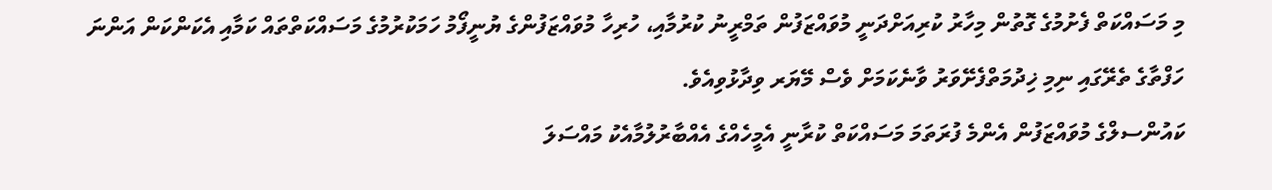މި މަސައްކަތް ފެށުމުގެ ގޮތުން މިހާރު ކުރިއަށްދަނީ މުވައްޒަފުން ތަމްރީނު ކުރުމާއި، ހުރިހާ މުވައްޒަފުންގެ ޔުނީފޯމު ހަމަކުރުމުގެ މަސައްކަތްތައް ކަމާއި އެކަންކަން އަންނަ ހަފްތާގެ ތެރޭގައި ނިމި ޚިދުމަތްފެށޭވަރު ވާނެކަމަށް ވެސް މޭޔަރ ވިދާޅުވިއެވެ.
ކައުންސލްގެ މުވައްޒަފުން އެންމެ ފުރަތަމަ މަސައްކަތް ކުރާނީ އެމީހެއްގެ އެއްބާރުލުމާއެކު މައްސަލަ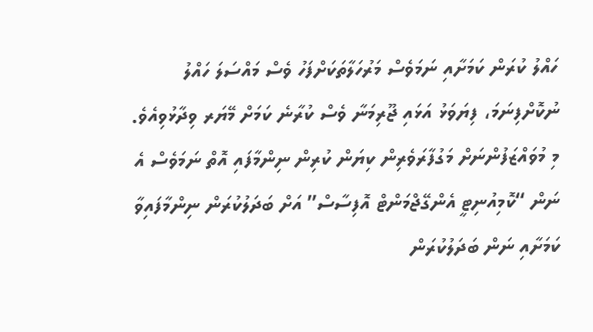ހައްލު ކުރަން ކަމަށާއި ނަމަވެސް މަރުހަލާތަކަށްފަހު ވެސް މައްސަލަ ހައްލު ނުކޮށްފިނަމަ، ފިޔަވަޅު އަޅައި ޖޫރިމަނާ ވެސް ކުރާނެ ކަމަށް މޭޔަރ ވިދާޅުވިއެވެ.
މި މުވައްޒަފުންނަށް މަގުފާރަވެރިން ކިޔަން ކުރިން ނިންމާފައި އޮތް ނަމަވެސް އެ ނަން “ކޮމިއުނިޓީ އެންގޭޖްމަންޓް އޮފިސާސް” އަށް ބަދަލުކުރަން ނިންމާފައިވާ ކަމަށާއި ނަން ބަދަލުކުރަން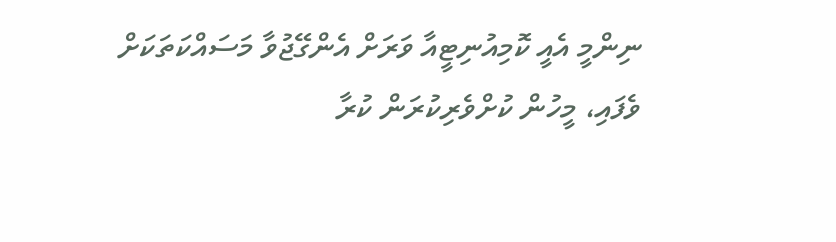ނިންމީ އެއީ ކޮމިއުނިޓީއާ ވަރަށް އެންގޭޖުވާ މަސައްކަތަކަށް ވެފައި، މީހުން ކުށްވެރިކުރަން ކުރާ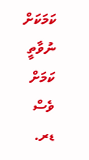ކަމަކަށް ނުވާތީ ކަމަށް ވެސް ޑރ.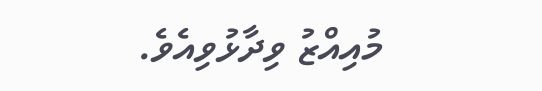މުއިއްޒު ވިދާޅުވިއެވެ.